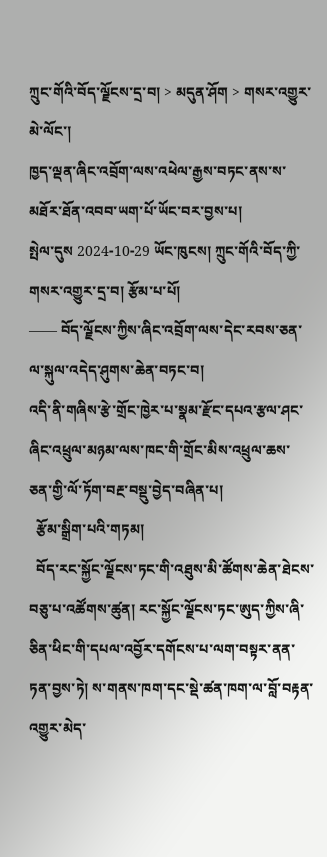ཀྲུང་གོའི་བོད་ལྗོངས་དྲ་བ། > མདུན་ཤོག > གསར་འགྱུར་མེ་ལོང་།
ཁྱད་ལྡན་ཞིང་འབྲོག་ལས་འཕེལ་རྒྱས་བཏང་ནས་ས་མཐོར་ཐོན་འབབ་ཡག་པོ་ཡོང་བར་བྱས་པ།
སྤེལ་དུས 2024-10-29 ཡོང་ཁུངས། ཀྲུང་གོའི་བོད་ཀྱི་གསར་འགྱུར་དྲ་བ། རྩོམ་པ་པོ།
—— བོད་ལྗོངས་ཀྱིས་ཞིང་འབྲོག་ལས་དེང་རབས་ཅན་ལ་སྐུལ་འདེད་ཤུགས་ཆེན་བཏང་བ།
འདི་ནི་གཞིས་རྩེ་གྲོང་ཁྱེར་པ་སྣམ་རྫོང་དཔའ་རྩལ་ཤང་ཞིང་འཕྲུལ་མཉམ་ལས་ཁང་གི་གྲོང་མིས་འཕྲུལ་ཆས་ཅན་གྱི་ལོ་ཏོག་བརྔ་བསྡུ་བྱེད་བཞིན་པ།
  རྩོམ་སྒྲིག་པའི་གཏམ།
  བོད་རང་སྐྱོང་ལྗོངས་ཏང་གི་འཐུས་མི་ཚོགས་ཆེན་ཐེངས་བཅུ་པ་འཚོགས་ཚུན། རང་སྐྱོང་ལྗོངས་ཏང་ཨུད་ཀྱིས་ཞི་ཅིན་ཕིང་གི་དཔལ་འབྱོར་དགོངས་པ་ལག་བསྟར་ནན་ཏན་བྱས་ཏེ། ས་གནས་ཁག་དང་སྡེ་ཚན་ཁག་ལ་བློ་བརྟན་འགྱུར་མེད་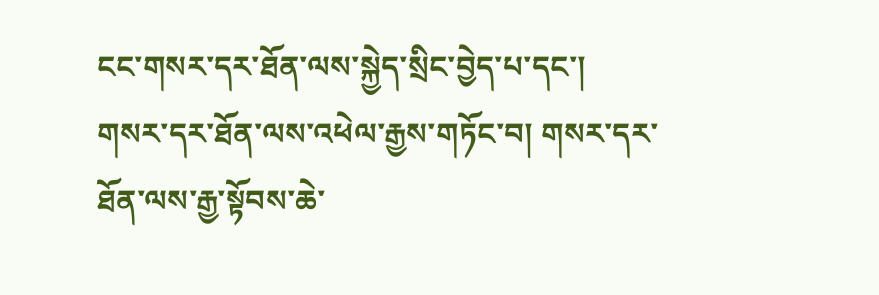ངང་གསར་དར་ཐོན་ལས་སྐྱེད་སྲིང་བྱེད་པ་དང་། གསར་དར་ཐོན་ལས་འཕེལ་རྒྱས་གཏོང་བ། གསར་དར་ཐོན་ལས་རྒྱ་སྟོབས་ཆེ་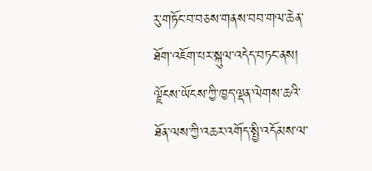རུ་གཏོང་བ་བཅས་གནས་བབ་གལ་ཆེན་ཐོག་འཇོག་པར་སྐུལ་འདེད་བཏང་ནས། ལྗོངས་ཡོངས་ཀྱི་ཁྱད་ལྡན་ལེགས་ཆའི་ཐོན་ལས་ཀྱི་འཆར་འགོད་སྤྱི་འདོམས་ལ་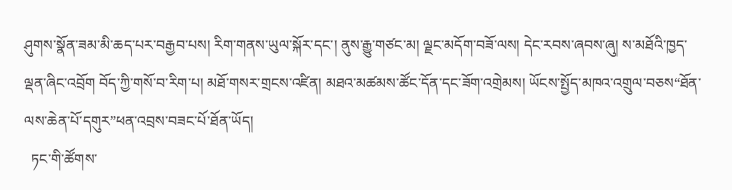ཤུགས་སྣོན་ཟམ་མི་ཆད་པར་བརྒྱབ་པས། རིག་གནས་ཡུལ་སྐོར་དང་། ནུས་རྒྱུ་གཙང་མ། ལྗང་མདོག་བཟོ་ལས། དེང་རབས་ཞབས་ཞུ། ས་མཐོའི་ཁྱད་ལྡན་ཞིང་འབྲོག བོད་ཀྱི་གསོ་བ་རིག་པ། མཐོ་གསར་གྲངས་འཛིན། མཐའ་མཚམས་ཚོང་དོན་དང་ཟོག་འགྲེམས། ཡོངས་སྤྱོད་མཁའ་འགྲུལ་བཅས“ཐོན་ལས་ཆེན་པོ་དགུར”ཕན་འབྲས་བཟང་པོ་ཐོན་ཡོད།
  ཏང་གི་ཚོགས་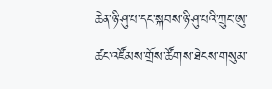ཆེན་ཉི་ཤུ་པ་དང་སྐབས་ཉི་ཤུ་པའི་ཀྲུང་ཨུ་ཚང་འཛོམས་གྲོས་ཚོགས་ཐེངས་གསུམ་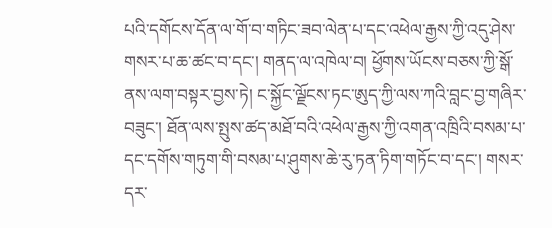པའི་དགོངས་དོན་ལ་གོ་བ་གཏིང་ཟབ་ལེན་པ་དང་འཕེལ་རྒྱས་ཀྱི་འདུ་ཤེས་གསར་པ་ཆ་ཚང་བ་དང་། གནད་ལ་འཁེལ་བ། ཕྱོགས་ཡོངས་བཅས་ཀྱི་སྒོ་ནས་ལག་བསྟར་བྱས་ཏེ། ང་སྐྱོང་ལྗོངས་ཏང་ཨུད་ཀྱི་ལས་ཀའི་བླང་བྱ་གཞིར་བཟུང་། ཐོན་ལས་སྤུས་ཚད་མཐོ་བའི་འཕེལ་རྒྱས་ཀྱི་འགན་འཁྲིའི་བསམ་པ་དང་དགོས་གཏུག་གི་བསམ་པ་ཤུགས་ཆེ་རུ་ཏན་ཏིག་གཏོང་བ་དང་། གསར་དར་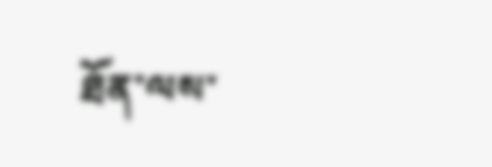ཐོན་ལས་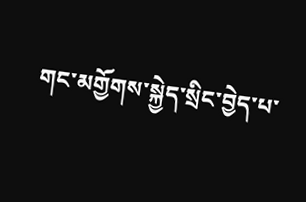གང་མགྱོགས་སྐྱེད་སྲིང་བྱེད་པ་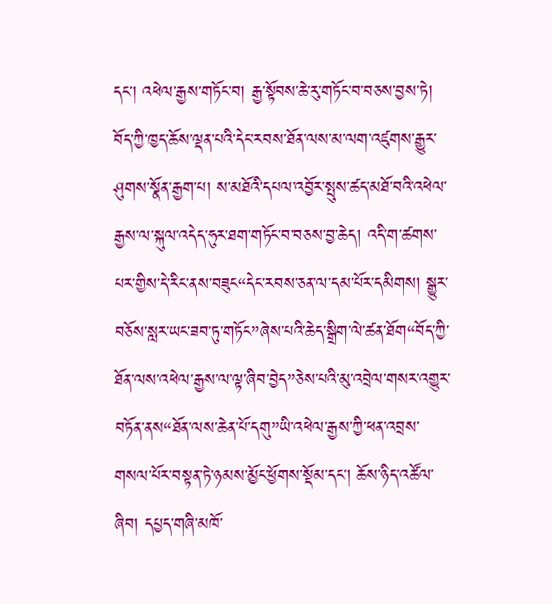དང་། འཕེལ་རྒྱས་གཏོང་བ། རྒྱ་སྟོབས་ཆེ་རུ་གཏོང་བ་བཅས་བྱས་ཏེ། བོད་ཀྱི་ཁྱད་ཆོས་ལྡན་པའི་དེང་རབས་ཐོན་ལས་མ་ལག་འཛུགས་རྒྱུར་ཤུགས་སྣོན་རྒྱག་པ། ས་མཐོའི་དཔལ་འབྱོར་སྤུས་ཚད་མཐོ་བའི་འཕེལ་རྒྱས་ལ་སྐུལ་འདེད་ཧུར་ཐག་གཏོང་བ་བཅས་བྱ་ཆེད། འདི་ག་ཚགས་པར་གྱིས་དེ་རིང་ནས་བཟུང“དེང་རབས་ཅན་ལ་དམ་པོར་དམིགས། སྒྱུར་བཅོས་སླར་ཡང་ཟབ་ཏུ་གཏོང”ཞེས་པའི་ཆེད་སྒྲིག་ལེ་ཚན་ཐོག“བོད་ཀྱི་ཐོན་ལས་འཕེལ་རྒྱས་ལ་ལྟ་ཞིབ་བྱེད”ཅེས་པའི་མུ་འབྲེལ་གསར་འགྱུར་བཏོན་ནས“ཐོན་ལས་ཆེན་པོ་དགུ”ཡི་འཕེལ་རྒྱས་ཀྱི་ཕན་འབྲས་གསལ་པོར་བསྟན་ཏེ་ཉམས་མྱོང་ཕྱོགས་སྡོམ་དང་། ཆོས་ཉིད་འཚོལ་ཞིབ། དཔྱད་གཞི་མཁོ་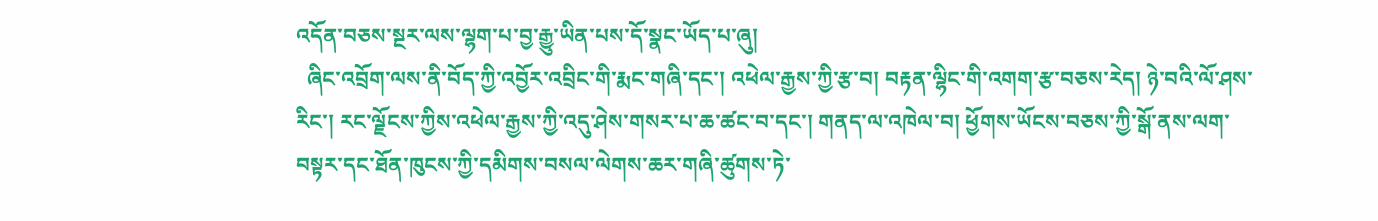འདོན་བཅས་སྔར་ལས་ལྷག་པ་བྱ་རྒྱུ་ཡིན་པས་དོ་སྣང་ཡོད་པ་ཞུ།
  ཞིང་འབྲོག་ལས་ནི་བོད་ཀྱི་འབྱོར་འབྲིང་གི་རྨང་གཞི་དང་། འཕེལ་རྒྱས་ཀྱི་རྩ་བ། བརྟན་ལྷིང་གི་འགག་རྩ་བཅས་རེད། ཉེ་བའི་ལོ་ཤས་རིང་། རང་ལྗོངས་ཀྱིས་འཕེལ་རྒྱས་ཀྱི་འདུ་ཤེས་གསར་པ་ཆ་ཚང་བ་དང་། གནད་ལ་འཁེལ་བ། ཕྱོགས་ཡོངས་བཅས་ཀྱི་སྒོ་ནས་ལག་བསྟར་དང་ཐོན་ཁུངས་ཀྱི་དམིགས་བསལ་ལེགས་ཆར་གཞི་ཚུགས་ཏེ་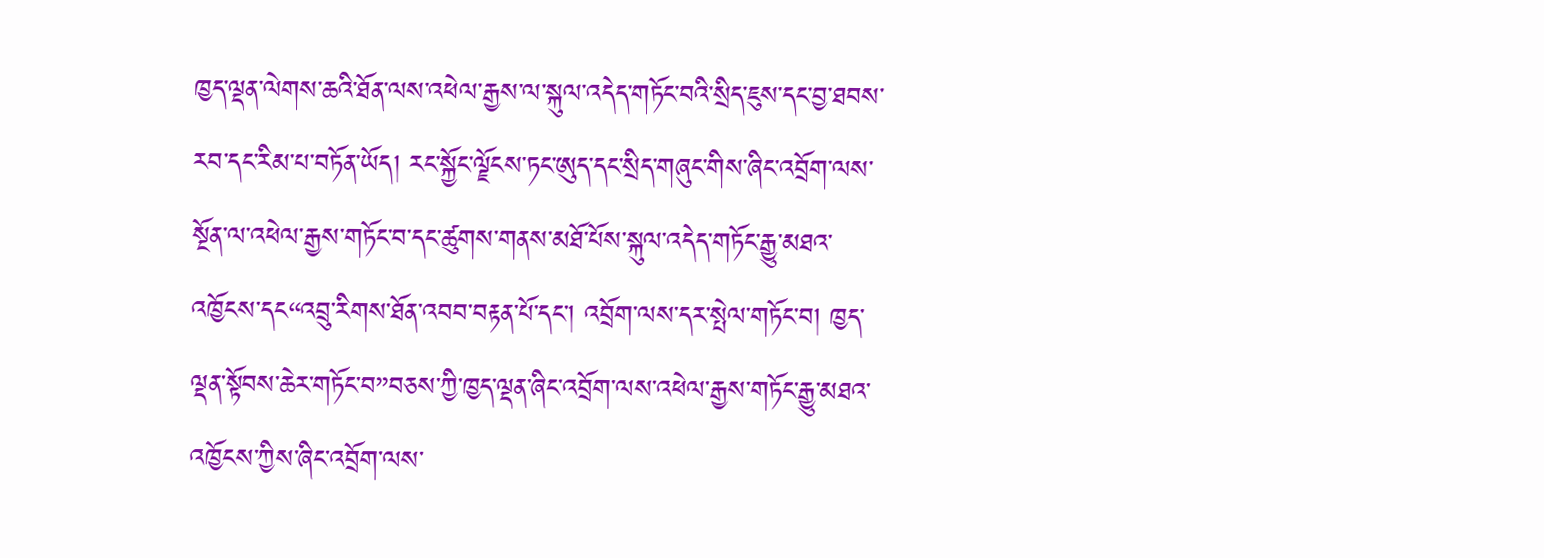ཁྱད་ལྡན་ལེགས་ཆའི་ཐོན་ལས་འཕེལ་རྒྱས་ལ་སྐུལ་འདེད་གཏོང་བའི་སྲིད་ཇུས་དང་བྱ་ཐབས་རབ་དང་རིམ་པ་བཏོན་ཡོད། རང་སྐྱོང་ལྗོངས་ཏང་ཨུད་དང་སྲིད་གཞུང་གིས་ཞིང་འབྲོག་ལས་སྔོན་ལ་འཕེལ་རྒྱས་གཏོང་བ་དང་ཚུགས་གནས་མཐོ་པོས་སྐུལ་འདེད་གཏོང་རྒྱུ་མཐའ་འཁྱོངས་དང“འབྲུ་རིགས་ཐོན་འབབ་བརྟན་པོ་དང་། འབྲོག་ལས་དར་སྤེལ་གཏོང་བ། ཁྱད་ལྡན་སྟོབས་ཆེར་གཏོང་བ”བཅས་ཀྱི་ཁྱད་ལྡན་ཞིང་འབྲོག་ལས་འཕེལ་རྒྱས་གཏོང་རྒྱུ་མཐའ་འཁྱོངས་ཀྱིས་ཞིང་འབྲོག་ལས་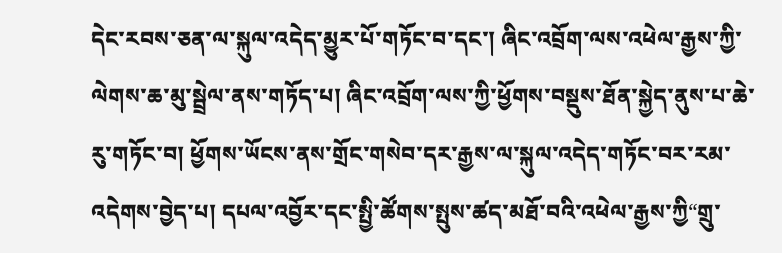དེང་རབས་ཅན་ལ་སྐུལ་འདེད་མྱུར་པོ་གཏོང་བ་དང་། ཞིང་འབྲོག་ལས་འཕེལ་རྒྱས་ཀྱི་ལེགས་ཆ་མུ་སྦྲེལ་ནས་གཏོད་པ། ཞིང་འབྲོག་ལས་ཀྱི་ཕྱོགས་བསྡུས་ཐོན་སྐྱེད་ནུས་པ་ཆེ་རུ་གཏོང་བ། ཕྱོགས་ཡོངས་ནས་གྲོང་གསེབ་དར་རྒྱས་ལ་སྐུལ་འདེད་གཏོང་བར་རམ་འདེགས་བྱེད་པ། དཔལ་འབྱོར་དང་སྤྱི་ཚོགས་སྤུས་ཚད་མཐོ་བའི་འཕེལ་རྒྱས་ཀྱི“གྲུ་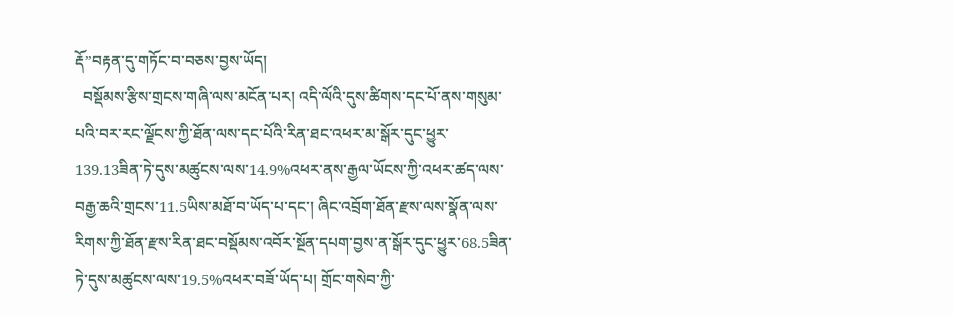རྡོ”བརྟན་དུ་གཏོང་བ་བཅས་བྱས་ཡོད།
  བསྡོམས་རྩིས་གྲངས་གཞི་ལས་མངོན་པར། འདི་ལོའི་དུས་ཚིགས་དང་པོ་ནས་གསུམ་པའི་བར་རང་ལྗོངས་ཀྱི་ཐོན་ལས་དང་པོའི་རིན་ཐང་འཕར་མ་སྒོར་དུང་ཕྱུར་139.13ཟིན་ཏེ་དུས་མཚུངས་ལས་14.9%འཕར་ནས་རྒྱལ་ཡོངས་ཀྱི་འཕར་ཚད་ལས་བརྒྱ་ཆའི་གྲངས་11.5ཡིས་མཐོ་བ་ཡོད་པ་དང་། ཞིང་འབྲོག་ཐོན་རྫས་ལས་སྣོན་ལས་རིགས་ཀྱི་ཐོན་རྫས་རིན་ཐང་བསྡོམས་འབོར་སྔོན་དཔག་བྱས་ན་སྒོར་དུང་ཕྱུར་68.5ཟིན་ཏེ་དུས་མཚུངས་ལས་19.5%འཕར་བཟོ་ཡོད་པ། གྲོང་གསེབ་ཀྱི་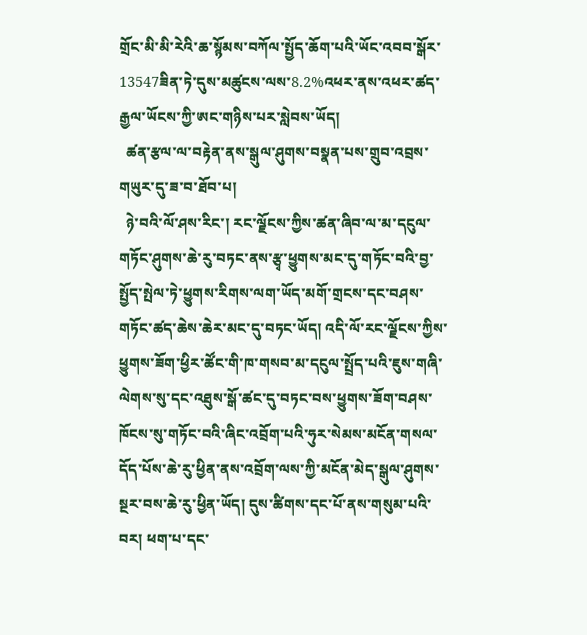གྲོང་མི་མི་རེའི་ཆ་སྙོམས་བཀོལ་སྤྱོད་ཆོག་པའི་ཡོང་འབབ་སྒོར་13547ཟིན་ཏེ་དུས་མཚུངས་ལས་8.2%འཕར་ནས་འཕར་ཚད་རྒྱལ་ཡོངས་ཀྱི་ཨང་གཉིས་པར་སླེབས་ཡོད།
  ཚན་རྩལ་ལ་བརྟེན་ནས་སྒུལ་ཤུགས་བསྣན་པས་གྲུབ་འབྲས་གཡུར་དུ་ཟ་བ་ཐོབ་པ།
  ཉེ་བའི་ལོ་ཤས་རིང་། རང་ལྗོངས་ཀྱིས་ཚན་ཞིབ་ལ་མ་དངུལ་གཏོང་ཤུགས་ཆེ་རུ་བཏང་ནས་རྩྭ་ཕྱུགས་མང་དུ་གཏོང་བའི་བྱ་སྤྱོད་སྤེལ་ཏེ་ཕྱུགས་རིགས་ལག་ཡོད་མགོ་གྲངས་དང་བཤས་གཏོང་ཚད་ཆེས་ཆེར་མང་དུ་བཏང་ཡོད། འདི་ལོ་རང་ལྗོངས་ཀྱིས་ཕྱུགས་ཟོག་ཕྱིར་ཚོང་གི་ཁ་གསབ་མ་དངུལ་སྤྲོད་པའི་ཇུས་གཞི་ལེགས་སུ་དང་འཐུས་སྒོ་ཚང་དུ་བཏང་བས་ཕྱུགས་ཟོག་བཤས་ཁོངས་སུ་གཏོང་བའི་ཞིང་འབྲོག་པའི་ཧུར་སེམས་མངོན་གསལ་དོད་པོས་ཆེ་རུ་ཕྱིན་ནས་འབྲོག་ལས་ཀྱི་མངོན་མེད་སྒུལ་ཤུགས་སྔར་བས་ཆེ་རུ་ཕྱིན་ཡོད། དུས་ཚིགས་དང་པོ་ནས་གསུམ་པའི་བར། ཕག་པ་དང་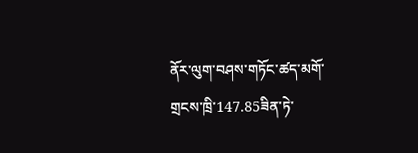ནོར་ལུག་བཤས་གཏོང་ཚད་མགོ་གྲངས་ཁྲི་147.85ཟིན་ཏེ་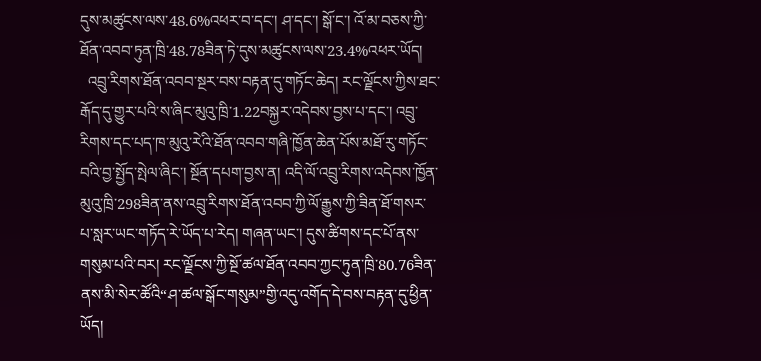དུས་མཚུངས་ལས་48.6%འཕར་བ་དང་། ཤ་དང་། སྒོ་ང་། འོ་མ་བཅས་ཀྱི་ཐོན་འབབ་ཏུན་ཁྲི་48.78ཟིན་ཏེ་དུས་མཚུངས་ལས་23.4%འཕར་ཡོད།
  འབྲུ་རིགས་ཐོན་འབབ་སྔར་བས་བརྟན་དུ་གཏོང་ཆེད། རང་ལྗོངས་ཀྱིས་ཐང་རྒོད་དུ་གྱུར་པའི་ས་ཞིང་མུའུ་ཁྲི་1.22བསྐྱར་འདེབས་བྱས་པ་དང་། འབྲུ་རིགས་དང་པད་ཁ་མུའུ་རེའི་ཐོན་འབབ་གཞི་ཁྱོན་ཆེན་པོས་མཐོ་རུ་གཏོང་བའི་བྱ་སྤྱོད་སྤེལ་ཞིང་། སྔོན་དཔག་བྱས་ན། འདི་ལོ་འབྲུ་རིགས་འདེབས་ཁྱོན་མུའུ་ཁྲི་298ཟིན་ནས་འབྲུ་རིགས་ཐོན་འབབ་ཀྱི་ལོ་རྒྱུས་ཀྱི་ཟིན་ཐོ་གསར་པ་སླར་ཡང་གཏོད་རེ་ཡོད་པ་རེད། གཞན་ཡང་། དུས་ཚིགས་དང་པོ་ནས་གསུམ་པའི་བར། རང་ལྗོངས་ཀྱི་སྔོ་ཚལ་ཐོན་འབབ་ཀྱང་ཏུན་ཁྲི་80.76ཟིན་ནས་མི་སེར་ཚོའི“ཤ་ཚལ་སྒོང་གསུམ”གྱི་འདུ་འགོད་དེ་བས་བརྟན་དུ་ཕྱིན་ཡོད།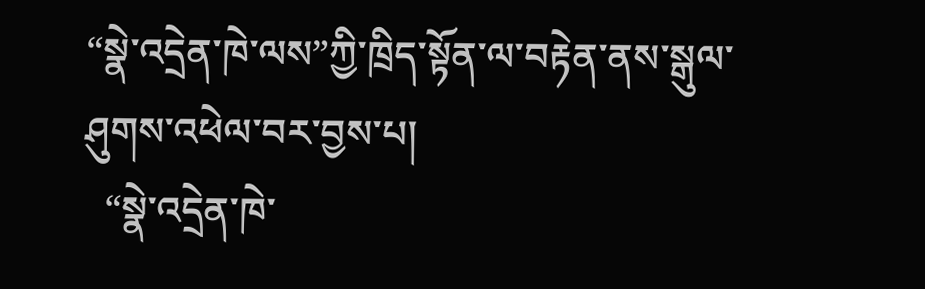“སྣེ་འདྲེན་ཁེ་ལས”ཀྱི་ཁྲིད་སྟོན་ལ་བརྟེན་ནས་སྒུལ་ཤུགས་འཕེལ་བར་བྱས་པ།
  “སྣེ་འདྲེན་ཁེ་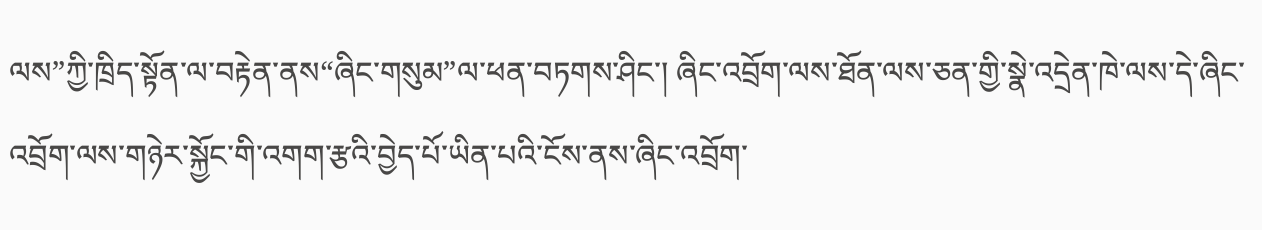ལས”ཀྱི་ཁྲིད་སྟོན་ལ་བརྟེན་ནས“ཞིང་གསུམ”ལ་ཕན་བཏགས་ཤིང་། ཞིང་འབྲོག་ལས་ཐོན་ལས་ཅན་གྱི་སྣེ་འདྲེན་ཁེ་ལས་དེ་ཞིང་འབྲོག་ལས་གཉེར་སྐྱོང་གི་འགག་རྩའི་བྱེད་པོ་ཡིན་པའི་ངོས་ནས་ཞིང་འབྲོག་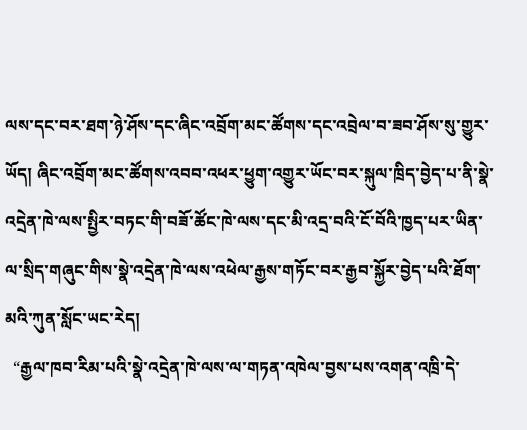ལས་དང་བར་ཐག་ཉེ་ཤོས་དང་ཞིང་འབྲོག་མང་ཚོགས་དང་འབྲེལ་བ་ཟབ་ཤོས་སུ་གྱུར་ཡོད། ཞིང་འབྲོག་མང་ཚོགས་འབབ་འཕར་ཕྱུག་འགྱུར་ཡོང་བར་སྐུལ་ཁྲིད་བྱེད་པ་ནི་སྣེ་འདྲེན་ཁེ་ལས་སྤྱིར་བཏང་གི་བཟོ་ཚོང་ཁེ་ལས་དང་མི་འདྲ་བའི་ངོ་བོའི་ཁྱད་པར་ཡིན་ལ་སྲིད་གཞུང་གིས་སྣེ་འདྲེན་ཁེ་ལས་འཕེལ་རྒྱས་གཏོང་བར་རྒྱབ་སྐྱོར་བྱེད་པའི་ཐོག་མའི་ཀུན་སློང་ཡང་རེད།
  “རྒྱལ་ཁབ་རིམ་པའི་སྣེ་འདྲེན་ཁེ་ལས་ལ་གཏན་འཁེལ་བྱས་པས་འགན་འཁྲི་དེ་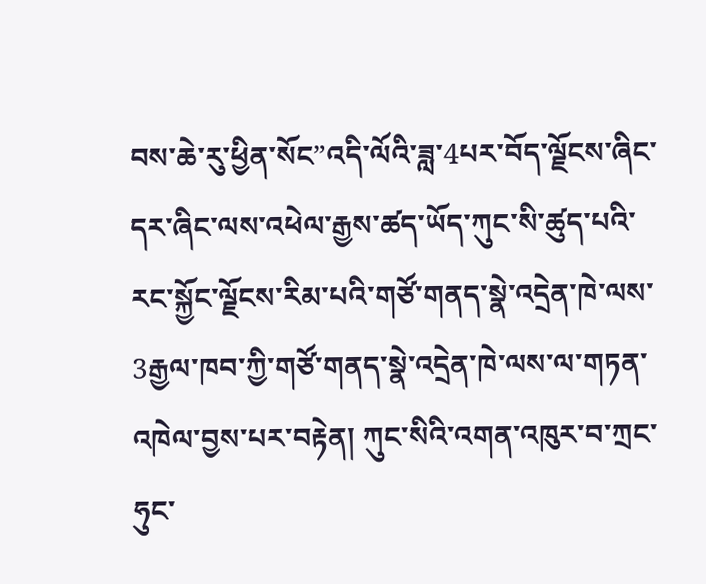བས་ཆེ་རུ་ཕྱིན་སོང”འདི་ལོའི་ཟླ་4པར་བོད་ལྗོངས་ཞིང་དར་ཞིང་ལས་འཕེལ་རྒྱས་ཚད་ཡོད་ཀུང་སི་ཚུད་པའི་རང་སྐྱོང་ལྗོངས་རིམ་པའི་གཙོ་གནད་སྣེ་འདྲེན་ཁེ་ལས་3རྒྱལ་ཁབ་ཀྱི་གཙོ་གནད་སྣེ་འདྲེན་ཁེ་ལས་ལ་གཏན་འཁེལ་བྱས་པར་བརྟེན། ཀུང་སིའི་འགན་འཁུར་བ་ཀྲང་ཧུང་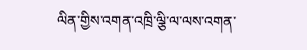ལིན་གྱིས་འགན་འཁྲི་ལྕི་ལ་ལས་འགན་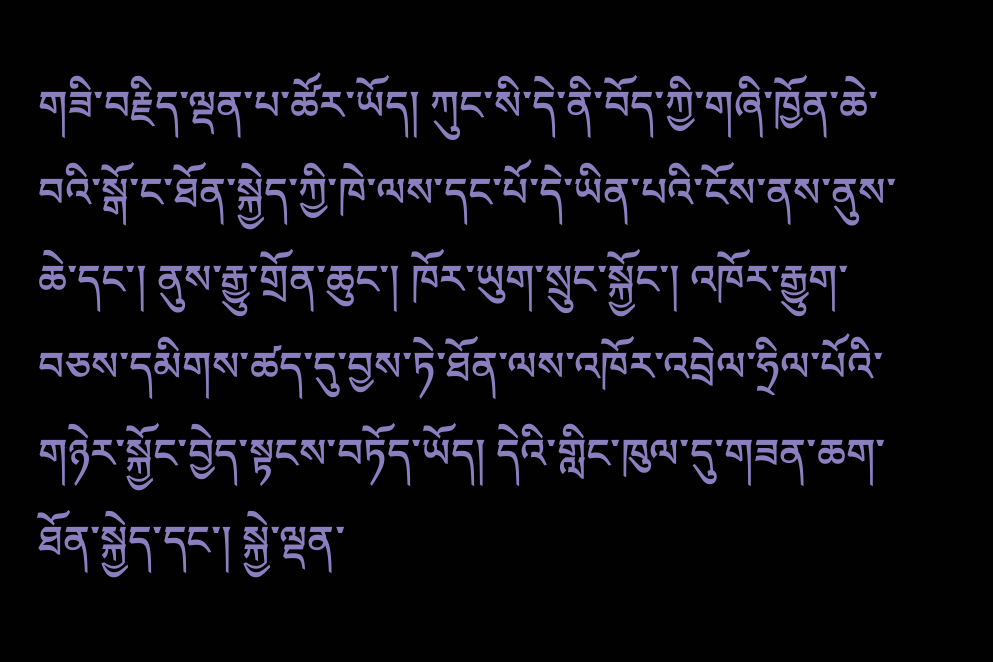གཟི་བརྗིད་ལྡན་པ་ཚོར་ཡོད། ཀུང་སི་དེ་ནི་བོད་ཀྱི་གཞི་ཁྱོན་ཆེ་བའི་སྒོ་ང་ཐོན་སྐྱེད་ཀྱི་ཁེ་ལས་དང་པོ་དེ་ཡིན་པའི་ངོས་ནས་ནུས་ཆེ་དང་། ནུས་རྒྱུ་གྲོན་ཆུང་། ཁོར་ཡུག་སྲུང་སྐྱོང་། འཁོར་རྒྱུག་བཅས་དམིགས་ཚད་དུ་བྱས་ཏེ་ཐོན་ལས་འཁོར་འབྲེལ་ཧྲིལ་པོའི་གཉེར་སྐྱོང་བྱེད་སྟངས་བཏོད་ཡོད། དེའི་གླིང་ཁུལ་དུ་གཟན་ཆག་ཐོན་སྐྱེད་དང་། སྐྱེ་ལྡན་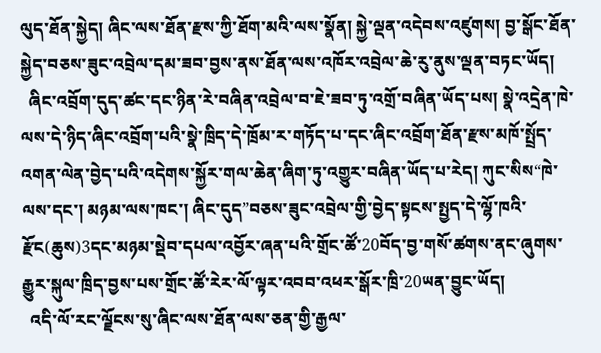ལུད་ཐོན་སྐྱེད། ཞིང་ལས་ཐོན་རྫས་ཀྱི་ཐོག་མའི་ལས་སྣོན། སྐྱེ་ལྡན་འདེབས་འཛུགས། བྱ་སྒོང་ཐོན་སྐྱེད་བཅས་ཟུང་འབྲེལ་དམ་ཟབ་བྱས་ནས་ཐོན་ལས་འཁོར་འབྲེལ་ཆེ་རུ་ནུས་ལྡན་བཏང་ཡོད།
  ཞིང་འབྲོག་དུད་ཚང་དང་ཉིན་རེ་བཞིན་འབྲེལ་བ་ཇེ་ཟབ་ཏུ་འགྲོ་བཞིན་ཡོད་པས། སྣེ་འདྲེན་ཁེ་ལས་དེ་ཉིད་ཞིང་འབྲོག་པའི་སྣེ་ཁྲིད་དེ་ཁྲོམ་ར་གཏོད་པ་དང་ཞིང་འབྲོག་ཐོན་རྫས་མཁོ་སྤྲོད་འགན་ལེན་བྱེད་པའི་འདེགས་སྐྱོར་གལ་ཆེན་ཞིག་ཏུ་འགྱུར་བཞིན་ཡོད་པ་རེད། ཀུང་སིས“ཁེ་ལས་དང་། མཉམ་ལས་ཁང་། ཞིང་དུད”བཅས་ཟུང་འབྲེལ་གྱི་བྱེད་སྟངས་སྤྱད་དེ་ལྷོ་ཁའི་རྫོང(ཆུས)3དང་མཉམ་སྡེབ་དཔལ་འབྱོར་ཞན་པའི་གྲོང་ཚོ་20བོད་བྱ་གསོ་ཚགས་ནང་ཞུགས་རྒྱུར་སྐུལ་ཁྲིད་བྱས་པས་གྲོང་ཚོ་རེར་ལོ་ལྟར་འབབ་འཕར་སྒོར་ཁྲི་20ཡན་བྱུང་ཡོད།
  འདི་ལོ་རང་ལྗོངས་སུ་ཞིང་ལས་ཐོན་ལས་ཅན་གྱི་རྒྱལ་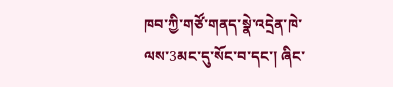ཁབ་ཀྱི་གཙོ་གནད་སྣེ་འདྲེན་ཁེ་ལས་3མང་དུ་སོང་བ་དང་། ཞིང་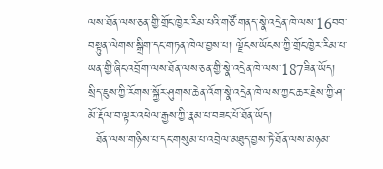ལས་ཐོན་ལས་ཅན་གྱི་གྲོང་ཁྱེར་རིམ་པའི་གཙོ་གནད་སྣེ་འདྲེན་ཁེ་ལས་16བབ་བསྟུན་ལེགས་སྒྲིག་དང་གཏན་ཁེལ་བྱས་པ། ལྗོངས་ཡོངས་ཀྱི་གྲོང་ཁྱེར་རིམ་པ་ཡན་གྱི་ཞིང་འབྲོག་ལས་ཐོན་ལས་ཅན་གྱི་སྣེ་འདྲེན་ཁེ་ལས་187ཟིན་ཡོད། སྲིད་ཇུས་ཀྱི་རོགས་སྐྱོར་ཤུགས་ཆེན་འོག་སྣེ་འདྲེན་ཁེ་ལས་ཀྱང་ཆར་རྗེས་ཀྱི་ཤ་མོ་རྡོལ་བ་ལྟར་འཕེལ་རྒྱས་ཀྱི་རྣམ་པ་བཟང་པོ་ཐོན་ཡོད།
  ཐོན་ལས་གཉིས་པ་དང་གསུམ་པ་འབྲེལ་མཐུད་བྱས་ཏེ་ཐོན་ལས་མཉམ་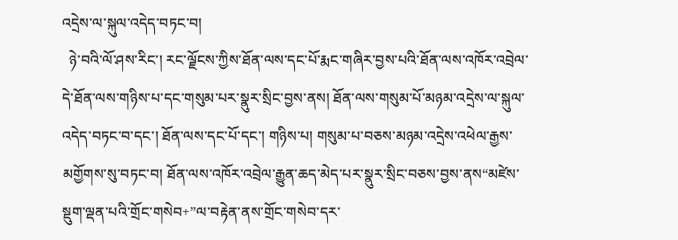འདྲེས་ལ་སྐུལ་འདེད་བཏང་བ།
  ཉེ་བའི་ལོ་ཤས་རིང་། རང་ལྗོངས་ཀྱིས་ཐོན་ལས་དང་པོ་རྨང་གཞིར་བྱས་པའི་ཐོན་ལས་འཁོར་འབྲེལ་དེ་ཐོན་ལས་གཉིས་པ་དང་གསུམ་པར་སྣུར་སྲིང་བྱས་ནས། ཐོན་ལས་གསུམ་པོ་མཉམ་འདྲེས་ལ་སྐུལ་འདེད་བཏང་བ་དང་། ཐོན་ལས་དང་པོ་དང་། གཉིས་པ། གསུམ་པ་བཅས་མཉམ་འདྲེས་འཕེལ་རྒྱས་མགྱོགས་སུ་བཏང་བ། ཐོན་ལས་འཁོར་འབྲེལ་རྒྱུན་ཆད་མེད་པར་སྣུར་སྲིང་བཅས་བྱས་ནས“མཛེས་སྡུག་ལྡན་པའི་གྲོང་གསེབ+”ལ་བརྟེན་ནས་གྲོང་གསེབ་དར་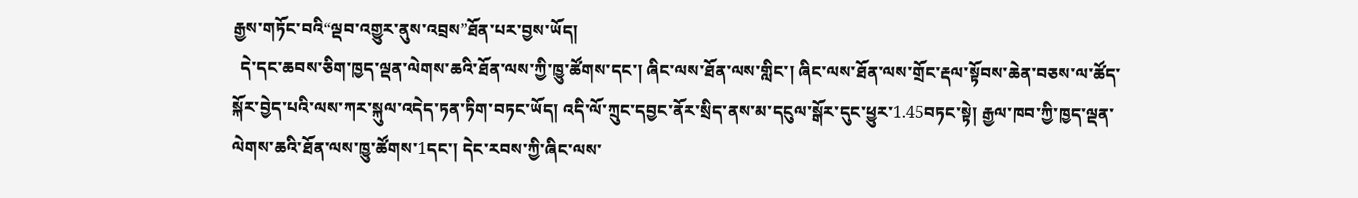རྒྱས་གཏོང་བའི“ལྡབ་འགྱུར་ནུས་འབྲས”ཐོན་པར་བྱས་ཡོད།
  དེ་དང་ཆབས་ཅིག་ཁྱད་ལྡན་ལེགས་ཆའི་ཐོན་ལས་ཀྱི་ཁྱུ་ཚོགས་དང་། ཞིང་ལས་ཐོན་ལས་གླིང་། ཞིང་ལས་ཐོན་ལས་གྲོང་རྡལ་སྟོབས་ཆེན་བཅས་ལ་ཚོད་སྐོར་བྱེད་པའི་ལས་ཀར་སྐུལ་འདེད་ཏན་ཏིག་བཏང་ཡོད། འདི་ལོ་ཀྲུང་དབྱང་ནོར་སྲིད་ནས་མ་དངུལ་སྒོར་དུང་ཕྱུར་1.45བཏང་སྟེ། རྒྱལ་ཁབ་ཀྱི་ཁྱད་ལྡན་ལེགས་ཆའི་ཐོན་ལས་ཁྱུ་ཚོགས་1དང་། དེང་རབས་ཀྱི་ཞིང་ལས་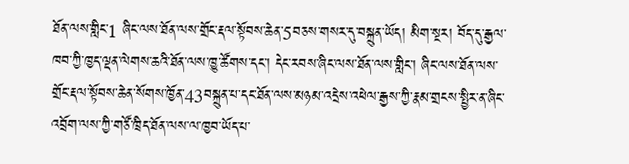ཐོན་ལས་གླིང་1 ཞིང་ལས་ཐོན་ལས་གྲོང་རྡལ་སྟོབས་ཆེན་5བཅས་གསར་དུ་བསྐྲུན་ཡོད། མིག་སྔར། བོད་དུ་རྒྱལ་ཁབ་ཀྱི་ཁྱད་ལྡན་ལེགས་ཆའི་ཐོན་ལས་ཁྱུ་ཚོགས་དང་། དེང་རབས་ཞིང་ལས་ཐོན་ལས་གླིང་། ཞིང་ལས་ཐོན་ལས་གྲོང་རྡལ་སྟོབས་ཆེན་སོགས་ཁྱོན་43བསྐྲུན་པ་དང་ཐོན་ལས་མཉམ་འདྲེས་འཕེལ་རྒྱས་ཀྱི་རྣམ་གྲངས་སྤྱིར་ན་ཞིང་འབྲོག་ལས་ཀྱི་གཙོ་ཁྲིད་ཐོན་ལས་ལ་ཁྱབ་ཡོད་པ་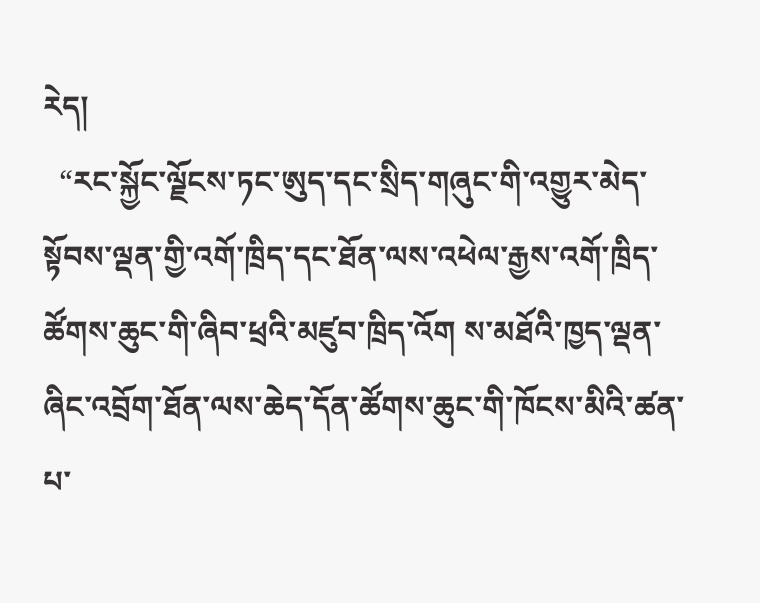རེད།
  “རང་སྐྱོང་ལྗོངས་ཏང་ཨུད་དང་སྲིད་གཞུང་གི་འགྱུར་མེད་སྟོབས་ལྡན་གྱི་འགོ་ཁྲིད་དང་ཐོན་ལས་འཕེལ་རྒྱས་འགོ་ཁྲིད་ཚོགས་ཆུང་གི་ཞིབ་ཕྲའི་མཛུབ་ཁྲིད་འོག ས་མཐོའི་ཁྱད་ལྡན་ཞིང་འབྲོག་ཐོན་ལས་ཆེད་དོན་ཚོགས་ཆུང་གི་ཁོངས་མིའི་ཚན་པ་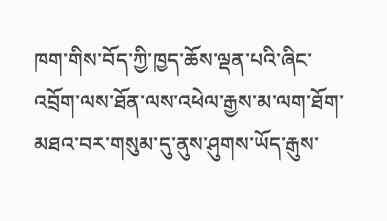ཁག་གིས་བོད་ཀྱི་ཁྱད་ཆོས་ལྡན་པའི་ཞིང་འབྲོག་ལས་ཐོན་ལས་འཕེལ་རྒྱས་མ་ལག་ཐོག་མཐའ་བར་གསུམ་དུ་ནུས་ཤུགས་ཡོད་རྒུས་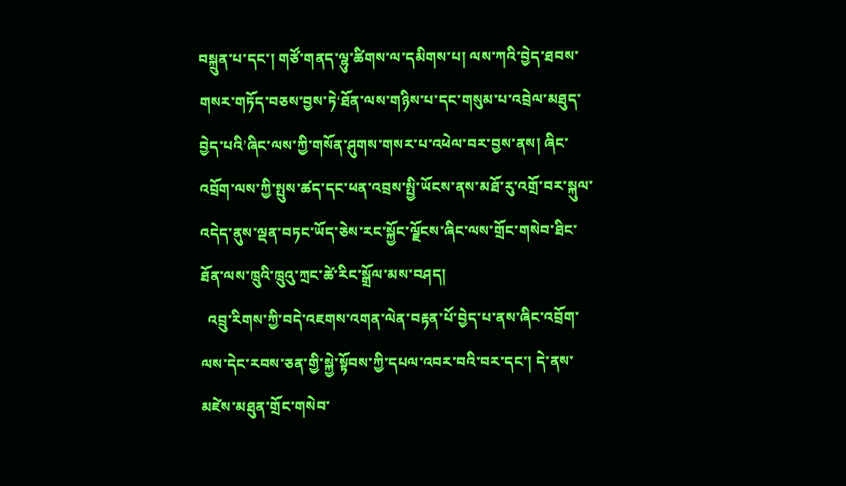བསྐྲུན་པ་དང་། གཙོ་གནད་ལྷུ་ཚིགས་ལ་དམིགས་པ། ལས་ཀའི་བྱེད་ཐབས་གསར་གཏོད་བཅས་བྱས་ཏེ‘ཐོན་ལས་གཉིས་པ་དང་གསུམ་པ་འབྲེལ་མཐུད་བྱེད་པའི’ཞིང་ལས་ཀྱི་གསོན་ཤུགས་གསར་པ་འཕེལ་བར་བྱས་ནས། ཞིང་འབྲོག་ལས་ཀྱི་སྤུས་ཚད་དང་ཕན་འབྲས་སྤྱི་ཡོངས་ནས་མཐོ་རུ་འགྲོ་བར་སྐུལ་འདེད་ནུས་ལྡན་བཏང་ཡོད་ཅེས་རང་སྐྱོང་ལྗོངས་ཞིང་ལས་གྲོང་གསེབ་ཐིང་ཐོན་ལས་ཁྲུའི་ཁྲུའུ་ཀྲང་ཚེ་རིང་སྒྲོལ་མས་བཤད།
  འབྲུ་རིགས་ཀྱི་བདེ་འཇགས་འགན་ལེན་བརྟན་པོ་བྱེད་པ་ནས་ཞིང་འབྲོག་ལས་དེང་རབས་ཅན་གྱི་སྐྱེ་སྟོབས་ཀྱི་དཔལ་འབར་བའི་བར་དང་། དེ་ནས་མཛེས་མཐུན་གྲོང་གསེབ་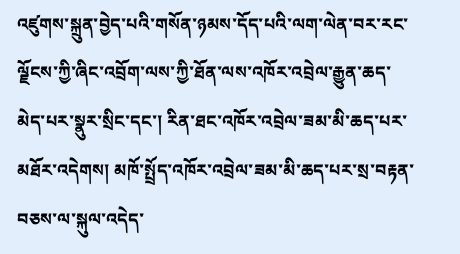འཛུགས་སྐྲུན་བྱེད་པའི་གསོན་ཉམས་དོད་པའི་ལག་ལེན་བར་རང་ལྗོངས་ཀྱི་ཞིང་འབྲོག་ལས་ཀྱི་ཐོན་ལས་འཁོར་འབྲེལ་རྒྱུན་ཆད་མེད་པར་སྣུར་སྲིང་དང་། རིན་ཐང་འཁོར་འབྲེལ་ཟམ་མི་ཆད་པར་མཐོར་འདེགས། མཁོ་སྤྲོད་འཁོར་འབྲེལ་ཟམ་མི་ཆད་པར་སྲ་བརྟན་བཅས་ལ་སྐུལ་འདེད་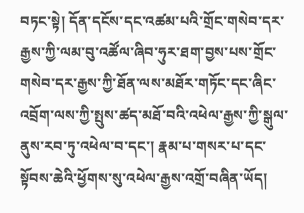བཏང་སྟེ། དོན་དངོས་དང་འཚམ་པའི་གྲོང་གསེབ་དར་རྒྱས་ཀྱི་ལམ་བུ་འཚོལ་ཞིབ་ཧུར་ཐག་བྱས་པས་གྲོང་གསེབ་དར་རྒྱས་ཀྱི་ཐོན་ལས་མཐོར་གཏོང་དང་ཞིང་འབྲོག་ལས་ཀྱི་སྤུས་ཚད་མཐོ་བའི་འཕེལ་རྒྱས་ཀྱི་སྒུལ་ནུས་རབ་ཏུ་འཕེལ་བ་དང་། རྣམ་པ་གསར་པ་དང་སྟོབས་ཆེའི་ཕྱོགས་སུ་འཕེལ་རྒྱས་འགྲོ་བཞིན་ཡོད།